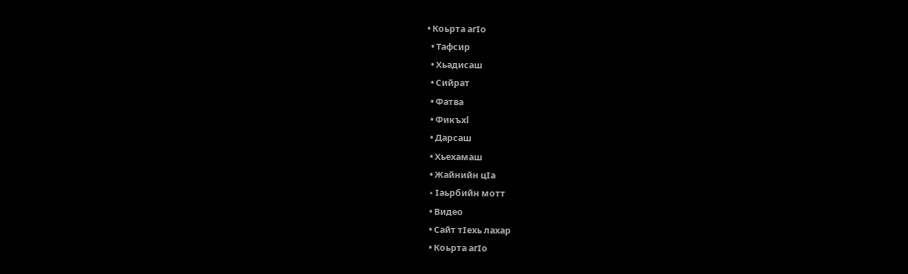• Коьрта агIо
  • Тафсир
  • Хьадисаш
  • Сийрат
  • Фатва
  • Фикъхl
  • Дарсаш
  • Хьехамаш
  • Жайнийн цIа
  • Iаьрбийн мотт
  • Видео
  • Сайт тIехь лахар
  • Коьрта агIо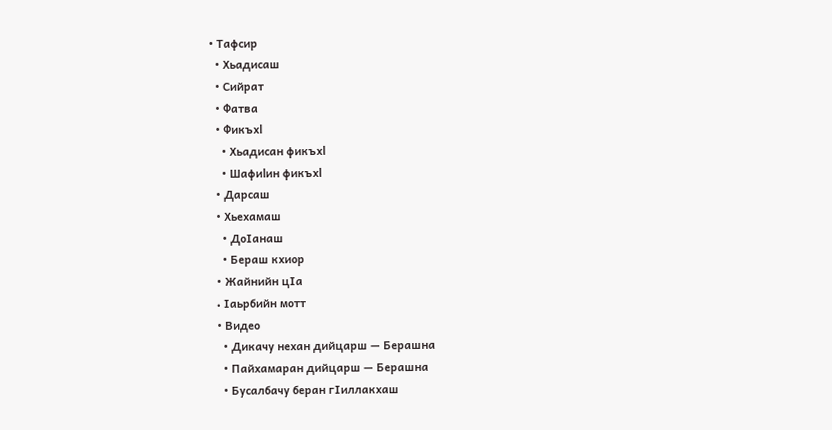• Тафсир
  • Хьадисаш
  • Сийрат
  • Фатва
  • Фикъхl
    • Хьадисан фикъхl
    • Шафиlин фикъхl
  • Дарсаш
  • Хьехамаш
    • ДоIанаш
    • Бераш кхиор
  • Жайнийн цIа
  • Iаьрбийн мотт
  • Видео
    • Дикачу нехан дийцарш — Берашна
    • Пайхамаран дийцарш — Берашна
    • Бусалбачу беран гIиллакхаш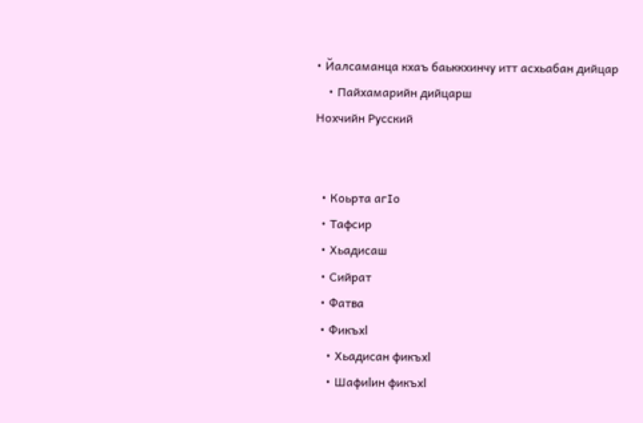• Йалсаманца кхаъ баьккхинчу итт асхьабан дийцар
    • Пайхамарийн дийцарш
Нохчийн Русский


  • Коьрта агIо
  • Тафсир
  • Хьадисаш
  • Сийрат
  • Фатва
  • Фикъхl
    • Хьадисан фикъхl
    • Шафиlин фикъхl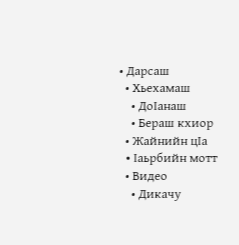• Дарсаш
  • Хьехамаш
    • ДоIанаш
    • Бераш кхиор
  • Жайнийн цIа
  • Iаьрбийн мотт
  • Видео
    • Дикачу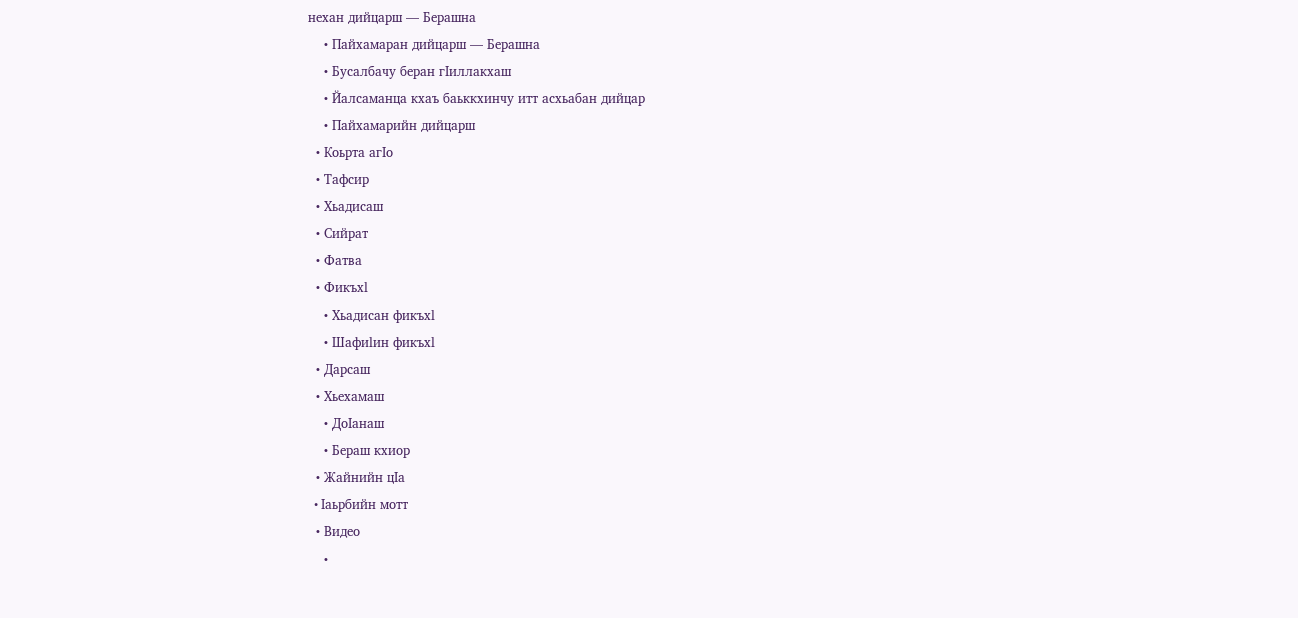нехан дийцарш — Берашна
    • Пайхамаран дийцарш — Берашна
    • Бусалбачу беран гIиллакхаш
    • Йалсаманца кхаъ баьккхинчу итт асхьабан дийцар
    • Пайхамарийн дийцарш
  • Коьрта агIо
  • Тафсир
  • Хьадисаш
  • Сийрат
  • Фатва
  • Фикъхl
    • Хьадисан фикъхl
    • Шафиlин фикъхl
  • Дарсаш
  • Хьехамаш
    • ДоIанаш
    • Бераш кхиор
  • Жайнийн цIа
  • Iаьрбийн мотт
  • Видео
    •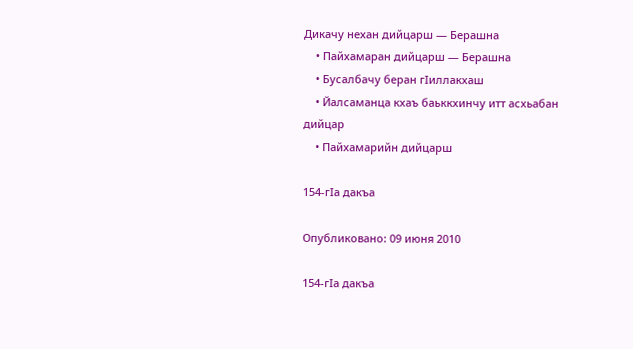Дикачу нехан дийцарш — Берашна
    • Пайхамаран дийцарш — Берашна
    • Бусалбачу беран гIиллакхаш
    • Йалсаманца кхаъ баьккхинчу итт асхьабан дийцар
    • Пайхамарийн дийцарш

154-гIа дакъа

Опубликовано: 09 июня 2010

154-гIа дакъа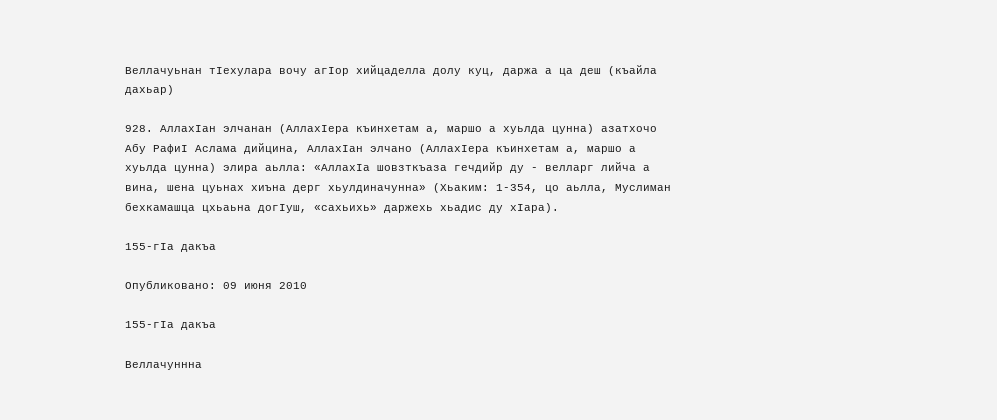Веллачуьнан тIехулара вочу агIор хийцаделла долу куц, даржа а ца деш (къайла дахьар)

928. АллахIан элчанан (АллахIера къинхетам а, маршо а хуьлда цунна) азатхочо Абу РафиI Аслама дийцина, АллахIан элчано (АллахIера къинхетам а, маршо а хуьлда цунна) элира аьлла: «АллахIа шовзткъаза гечдийр ду - велларг лийча а вина, шена цуьнах хиъна дерг хьулдиначунна» (Хьаким: 1-354, цо аьлла, Муслиман бехкамашца цхьаьна догIуш, «сахьихь» даржехь хьадис ду хIара).

155-гIа дакъа

Опубликовано: 09 июня 2010

155-гIа дакъа

Веллачуннна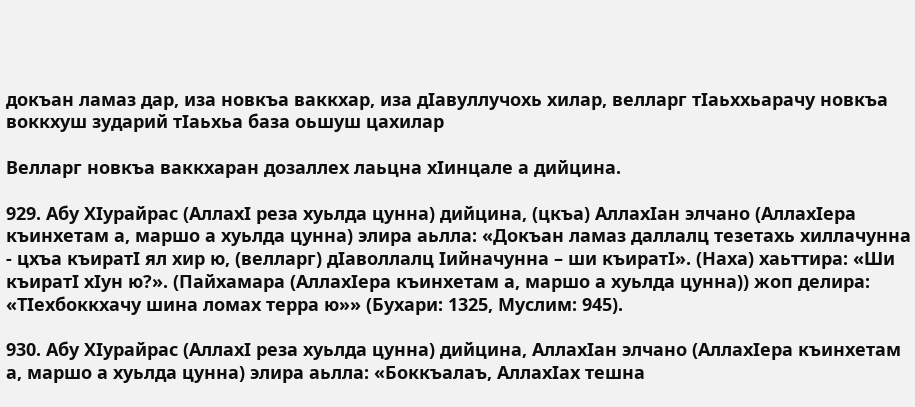докъан ламаз дар, иза новкъа ваккхар, иза дIавуллучохь хилар, велларг тIаьххьарачу новкъа воккхуш зударий тIаьхьа база оьшуш цахилар

Велларг новкъа ваккхаран дозаллех лаьцна хIинцале а дийцина.

929. Абу ХIурайрас (АллахI реза хуьлда цунна) дийцина, (цкъа) АллахIан элчано (АллахIера къинхетам а, маршо а хуьлда цунна) элира аьлла: «Докъан ламаз даллалц тезетахь хиллачунна - цхъа къиратI ял хир ю, (велларг) дIаволлалц Iийначунна – ши къиратI». (Наха) хаьттира: «Ши къиратI хIун ю?». (Пайхамара (АллахIера къинхетам а, маршо а хуьлда цунна)) жоп делира: «ТIехбоккхачу шина ломах терра ю»» (Бухари: 1325, Муслим: 945).

930. Абу ХIурайрас (АллахI реза хуьлда цунна) дийцина, АллахIан элчано (АллахIера къинхетам а, маршо а хуьлда цунна) элира аьлла: «Боккъалаъ, АллахIах тешна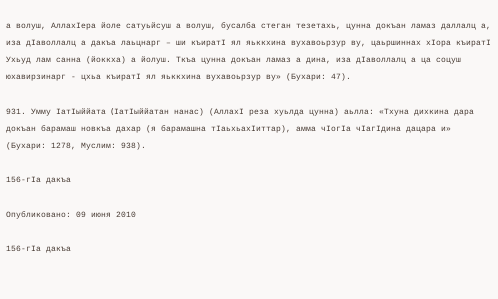а волуш, АллахIера йоле сатуьйсуш а волуш, бусалба стеган тезетахь, цунна докъан ламаз даллалц а, иза дIаволлалц а дакъа лаьцнарг – ши къиратI ял яьккхина вухавоьрзур ву, цаьршиннах хIора къиратI Ухьуд лам санна (йоккха) а йолуш. Ткъа цунна докъан ламаз а дина, иза дIаволлалц а ца соцуш юхавирзинарг - цхьа къиратI ял яьккхина вухавоьрзур ву» (Бухари: 47).

931. Умму IатIыййата (IатIыййатан нанас) (АллахI реза хуьлда цунна) аьлла: «Тхуна дихкина дара докъан барамаш новкъа дахар (я барамашна тIаьхьахIиттар), амма чIогIа чIагIдина дацара и» (Бухари: 1278, Муслим: 938).

156-гIа дакъа

Опубликовано: 09 июня 2010

156-гIа дакъа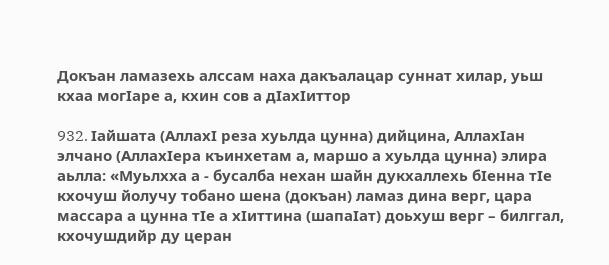Докъан ламазехь алссам наха дакъалацар суннат хилар, уьш кхаа могIаре а, кхин сов а дIахIиттор

932. Iайшата (АллахI реза хуьлда цунна) дийцина, АллахIан элчано (АллахIера къинхетам а, маршо а хуьлда цунна) элира аьлла: «Муьлхха а - бусалба нехан шайн дукхаллехь бIенна тIе кхочуш йолучу тобано шена (докъан) ламаз дина верг, цара массара а цунна тIе а хIиттина (шапаIат) доьхуш верг – билггал, кхочушдийр ду церан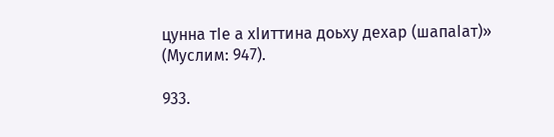цунна тIе а хIиттина доьху дехар (шапаIат)» (Муслим: 947).

933.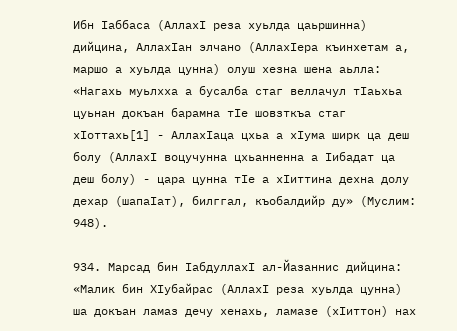Ибн Iаббаса (АллахI реза хуьлда цаьршинна) дийцина, АллахIан элчано (АллахIера къинхетам а, маршо а хуьлда цунна) олуш хезна шена аьлла: «Нагахь муьлхха а бусалба стаг веллачул тIаьхьа цуьнан докъан барамна тIе шовзткъа стаг хIоттахь[1] - АллахIаца цхьа а хIума ширк ца деш болу (АллахI воцучунна цхьанненна а Iибадат ца деш болу) - цара цунна тIе а хIиттина дехна долу дехар (шапаIат), билггал, къобалдийр ду» (Муслим: 948).

934. Марсад бин IабдуллахI ал-Йазаннис дийцина: «Малик бин ХIубайрас (АллахI реза хуьлда цунна) ша докъан ламаз дечу хенахь, ламазе (хIиттон) нах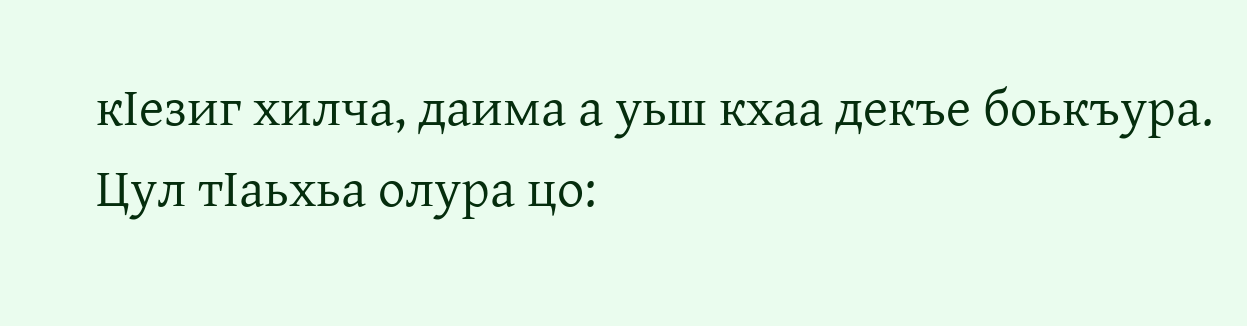кIезиг хилча, даима а уьш кхаа декъе боькъура. Цул тIаьхьа олура цо: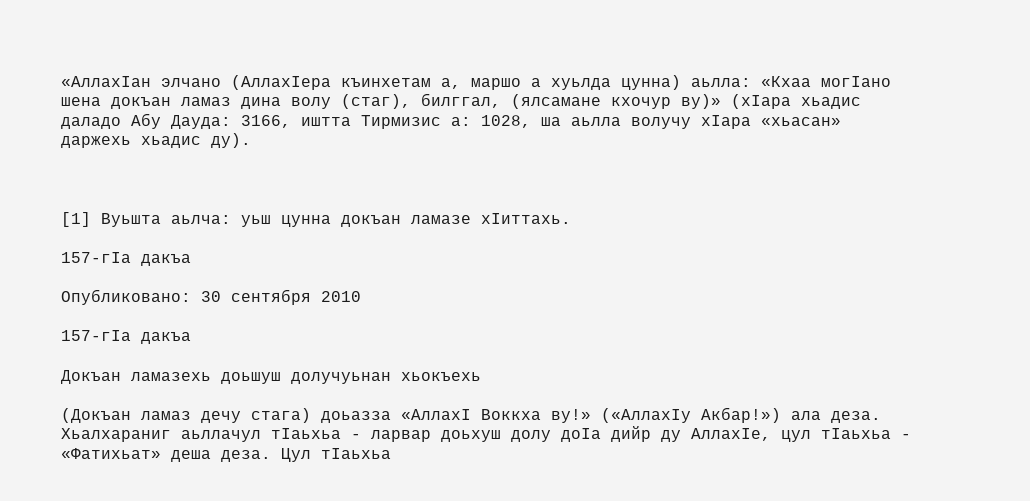«АллахIан элчано (АллахIера къинхетам а, маршо а хуьлда цунна) аьлла: «Кхаа могIано шена докъан ламаз дина волу (стаг), билггал, (ялсамане кхочур ву)» (хIара хьадис даладо Абу Дауда: 3166, иштта Тирмизис а: 1028, ша аьлла волучу хIара «хьасан» даржехь хьадис ду).



[1] Вуьшта аьлча: уьш цунна докъан ламазе хIиттахь.

157-гIа дакъа

Опубликовано: 30 сентября 2010

157-гIа дакъа

Докъан ламазехь доьшуш долучуьнан хьокъехь

(Докъан ламаз дечу стага) доьазза «АллахI Воккха ву!» («АллахIу Акбар!») ала деза. Хьалхараниг аьллачул тIаьхьа - ларвар доьхуш долу доIа дийр ду АллахIе, цул тIаьхьа - «Фатихьат» деша деза. Цул тIаьхьа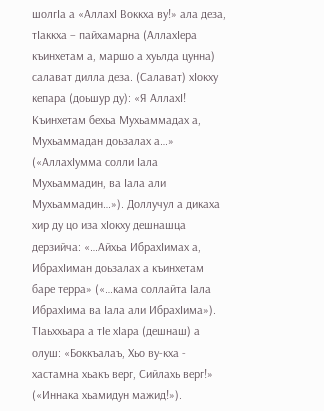шолгIа а «АллахI Воккха ву!» ала деза, тIаккха – пайхамарна (АллахIера къинхетам а, маршо а хуьлда цунна) салават дилла деза. (Салават) хIокху кепара (доьшур ду): «Я АллахI! Къинхетам бехьа Мухьаммадах а, Мухьаммадан доьзалах а…» («АллахIумма солли Iала Мухьаммадин, ва Iала али Мухьаммадин…»). Доллучул а дикаха хир ду цо иза хIокху дешнашца дерзийча: «…Айхьа ИбрахIимах а, ИбрахIиман доьзалах а къинхетам баре терра» («…кама соллайта Iала ИбрахIима ва Iала али ИбрахIима»). ТIаьххьара а тIе хIара (дешнаш) а олуш: «Боккъалаъ, Хьо ву-кха - хастамна хьакъ верг, Сийлахь верг!» («Иннака хьамидун мажид!»).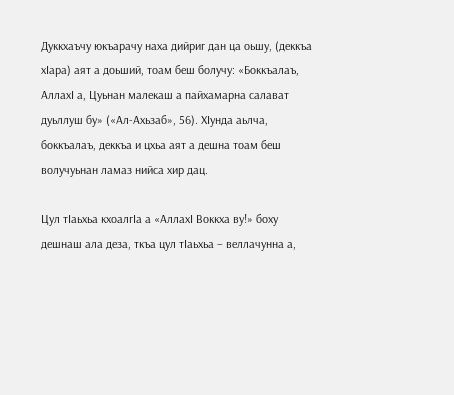Дуккхаъчу юкъарачу наха дийриг дан ца оьшу, (деккъа хIара) аят а доьший, тоам беш болучу: «Боккъалаъ, АллахI а, Цуьнан малекаш а пайхамарна салават дуьллуш бу» («Ал-Ахьзаб», 56). ХIунда аьлча, боккъалаъ, деккъа и цхьа аят а дешна тоам беш волучуьнан ламаз нийса хир дац.

Цул тIаьхьа кхоалгIа а «АллахI Воккха ву!» боху дешнаш ала деза, ткъа цул тIаьхьа – веллачунна а,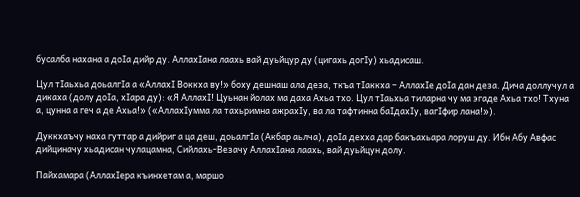бусалба нахана а доIа дийр ду. АллахIана лаахь вай дуьйцур ду (цигахь догIу) хьадисаш.

Цул тIаьхьа доьалгIа а «АллахI Воккха ву!» боху дешнаш ала деза, ткъа тIаккха – АллахIе доIа дан деза. Дича доллучул а дикаха (долу доIа, хIара ду): «Я АллахI! Цуьнан йолах ма даха Ахьа тхо. Цул тIаьхьа тиларна чу ма эгаде Ахьа тхо! Тхуна а, цунна а геч а де Ахьа!» («АллахIумма ла тахьримна ажрахIу, ва ла тафтинна баIдахIу, вагIфир лана!»).

Дуккхаъчу наха гуттар а дийриг а ца деш, доьалгIа (Акбар аьлча), доIа дехха дар бакъахьара лоруш ду. Ибн Абу Авфас дийциначу хьадисан чулацамна, Сийлахь-Везачу АллахIана лаахь, вай дуьйцун долу.

Пайхамара (АллахIера къинхетам а, маршо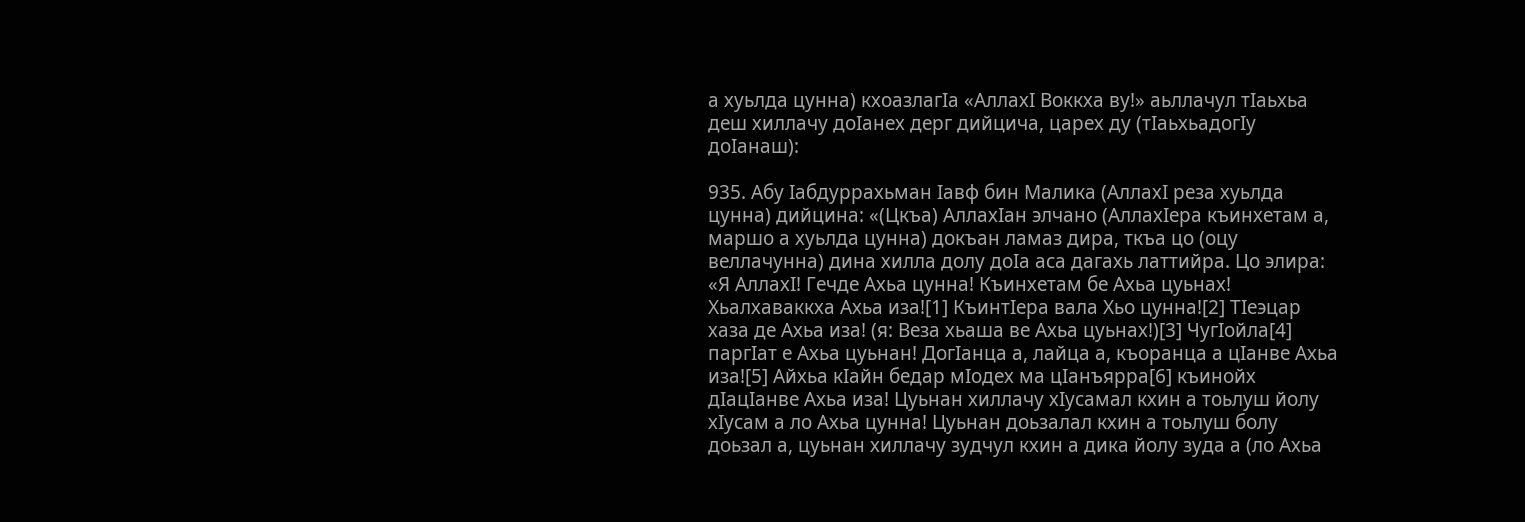а хуьлда цунна) кхоазлагIа «АллахI Воккха ву!» аьллачул тIаьхьа деш хиллачу доIанех дерг дийцича, царех ду (тIаьхьадогIу доIанаш):

935. Абу Iабдуррахьман Iавф бин Малика (АллахI реза хуьлда цунна) дийцина: «(Цкъа) АллахIан элчано (АллахIера къинхетам а, маршо а хуьлда цунна) докъан ламаз дира, ткъа цо (оцу веллачунна) дина хилла долу доIа аса дагахь латтийра. Цо элира: «Я АллахI! Гечде Ахьа цунна! Къинхетам бе Ахьа цуьнах! Хьалхаваккха Ахьа иза![1] КъинтIера вала Хьо цунна![2] ТIеэцар хаза де Ахьа иза! (я: Веза хьаша ве Ахьа цуьнах!)[3] ЧугIойла[4] паргIат е Ахьа цуьнан! ДогIанца а, лайца а, къоранца а цIанве Ахьа иза![5] Айхьа кIайн бедар мIодех ма цIанъярра[6] къинойх дIацIанве Ахьа иза! Цуьнан хиллачу хIусамал кхин а тоьлуш йолу хIусам а ло Ахьа цунна! Цуьнан доьзалал кхин а тоьлуш болу доьзал а, цуьнан хиллачу зудчул кхин а дика йолу зуда а (ло Ахьа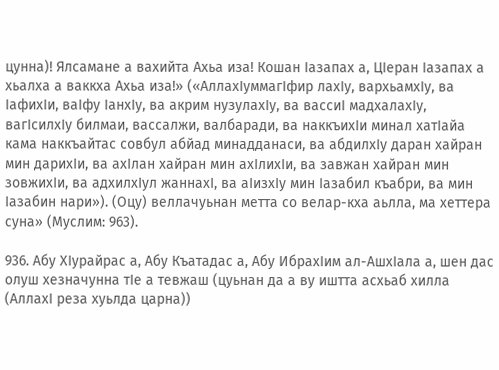цунна)! Ялсамане а вахийта Ахьа иза! Кошан Iазапах а, ЦIеран Iазапах а хьалха а ваккха Ахьа иза!» («АллахIуммагIфир лахIу, вархьамхIу, ва IафихIи, ваIфу IанхIу, ва акрим нузулахIу, ва вассиI мадхалахIу, вагIсилхIу билмаи, вассалжи, валбаради, ва наккъихIи минал хатIайа кама наккъайтас совбул абйад минадданаси, ва абдилхIу даран хайран мин дарихIи, ва ахIлан хайран мин ахIлихIи, ва завжан хайран мин зовжихIи, ва адхилхIул жаннахI, ва аIизхIу мин Iазабил къабри, ва мин Iазабин нари»). (Оцу) веллачуьнан метта со велар-кха аьлла, ма хеттера суна» (Муслим: 963).

936. Абу ХIурайрас а, Абу Къатадас а, Абу ИбрахIим ал-АшхIала а, шен дас олуш хезначунна тIе а тевжаш (цуьнан да а ву иштта асхьаб хилла (АллахI реза хуьлда царна))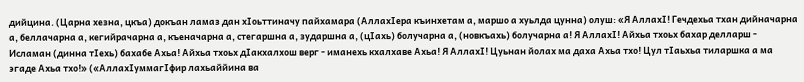дийцина. (Царна хезна, цкъа) докъан ламаз дан хIоьттиначу пайхамара (АллахIера къинхетам а, маршо а хуьлда цунна) олуш: «Я АллахI! Гечдехьа тхан дийначарна а, беллачарна а, кегийрачарна а, къеначарна а, стегаршна а, зударшна а, (цIахь) болучарна а, (новкъахь) болучарна а! Я АллахI! Айхьа тхоьх бахар делларш - Исламан (динна тIехь) бахабе Ахьа! Айхьа тхоьх дIакхалхош верг - иманехь кхалхаве Ахьа! Я АллахI! Цуьнан йолах ма даха Ахьа тхо! Цул тIаьхьа тиларшка а ма эгаде Ахьа тхо!» («АллахIуммагIфир лахьаййина ва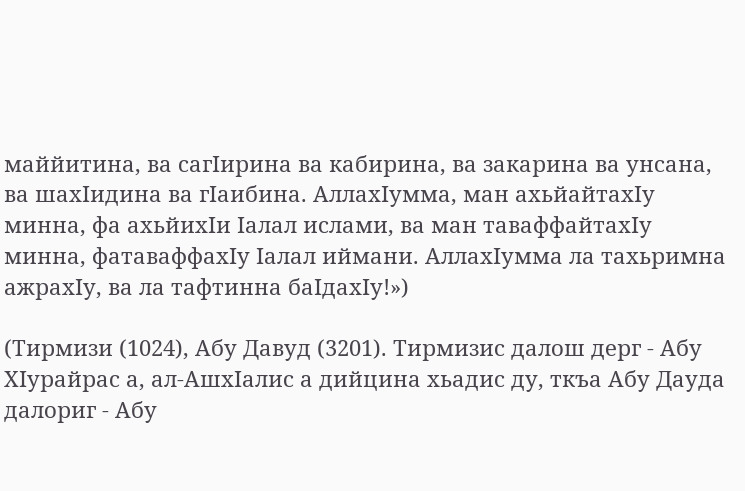маййитина, ва сагIирина ва кабирина, ва закарина ва унсана, ва шахIидина ва гIаибина. АллахIумма, ман ахьйайтахIу минна, фа ахьйихIи Iалал ислами, ва ман таваффайтахIу минна, фатаваффахIу Iалал иймани. АллахIумма ла тахьримна ажрахIу, ва ла тафтинна баIдахIу!»)

(Тирмизи (1024), Абу Давуд (3201). Тирмизис далош дерг - Абу ХIурайрас а, ал-АшхIалис а дийцина хьадис ду, ткъа Абу Дауда далориг - Абу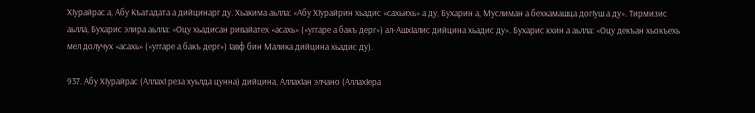ХIурайрас а, Абу Къатадата а дийцинарг ду. Хьакима аьлла: «Абу ХIурайрин хьадис «сахьихь» а ду, Бухарин а, Муслиман а бехкамашца догIуш а ду». Тирмизис аьлла, Бухарис элира аьлла: «Оцу хьадисан ривайатех «асахь» («уггаре а бакъ дерг») ал-АшхIалис дийцина хьадис ду». Бухарис кхин а аьлла: «Оцу декъан хьокъехь мел долучух «асахь» («уггаре а бакъ дерг») Iавф бин Малика дийцина хьадис ду).

937. Абу ХIурайрас (АллахI реза хуьлда цунна) дийцина, АллахIан элчано (АллахIера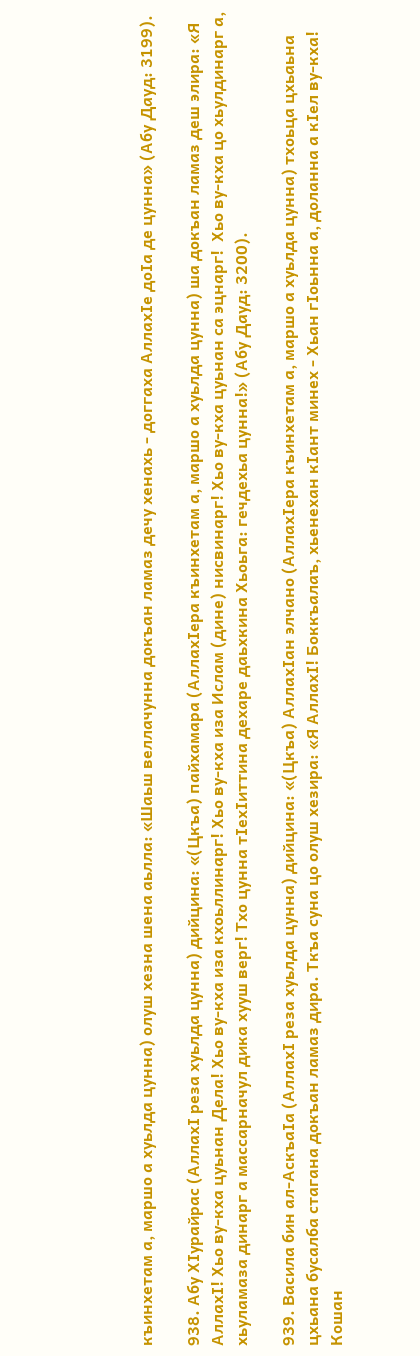къинхетам а, маршо а хуьлда цунна) олуш хезна шена аьлла: «Шаьш веллачунна докъан ламаз дечу хенахь - доггаха АллахIе доIа де цунна» (Абу Дауд: 3199).

938. Абу ХIурайрас (АллахI реза хуьлда цунна) дийцина: «(Цкъа) пайхамара (АллахIера къинхетам а, маршо а хуьлда цунна) ша докъан ламаз деш элира: «Я АллахI! Хьо ву-кха цуьнан Дела! Хьо ву-кха иза кхоьллинарг! Хьо ву-кха иза Ислам (дине) нисвинарг! Хьо ву-кха цуьнан са эцнарг!  Хьо ву-кха цо хьулдинарг а, хьуламаза динарг а массарначул дика хууш верг! Тхо цунна тIехIиттина дехаре даьхкина Хьоьга: гечдехьа цунна!» (Абу Дауд: 3200).

939. Васила бин ал-АскъаIа (АллахI реза хуьлда цунна) дийцина: «(Цкъа) АллахIан элчано (АллахIера къинхетам а, маршо а хуьлда цунна) тхоьца цхьаьна цхьана бусалба стагана докъан ламаз дира. Ткъа суна цо олуш хезира: «Я АллахI! Боккъалаъ, хьенехан кIант минех - Хьан гIоьнна а, доланна а кIел ву-кха! Кошан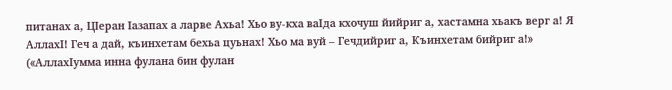питанах а, ЦIеран Iазапах а ларве Ахьа! Хьо ву-кха ваIда кхочуш йийриг а, хастамна хьакъ верг а! Я АллахI! Геч а дай, къинхетам бехьа цуьнах! Хьо ма вуй – Гечдийриг а, Къинхетам бийриг а!» («АллахIумма инна фулана бин фулан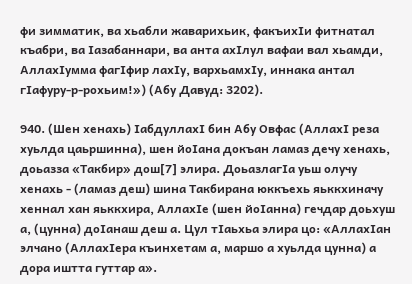фи зимматик, ва хьабли жаварихьик, факъихIи фитнатал къабри, ва Iазабаннари, ва анта ахIлул вафаи вал хьамди, АллахIумма фагIфир лахIу, вархьамхIу, иннака антал гIафуру-р-рохьим!») (Абу Давуд: 3202).

940. (Шен хенахь) IабдуллахI бин Абу Овфас (АллахI реза хуьлда цаьршинна), шен йоIана докъан ламаз дечу хенахь, доьазза «Такбир» дош[7] элира. ДоьазлагIа уьш олучу хенахь - (ламаз деш) шина Такбирана юккъехь яьккхиначу хеннал хан яьккхира, АллахIе (шен йоIанна) гечдар доьхуш а, (цунна) доIанаш деш а. Цул тIаьхьа элира цо: «АллахIан элчано (АллахIера къинхетам а, маршо а хуьлда цунна) а дора иштта гуттар а».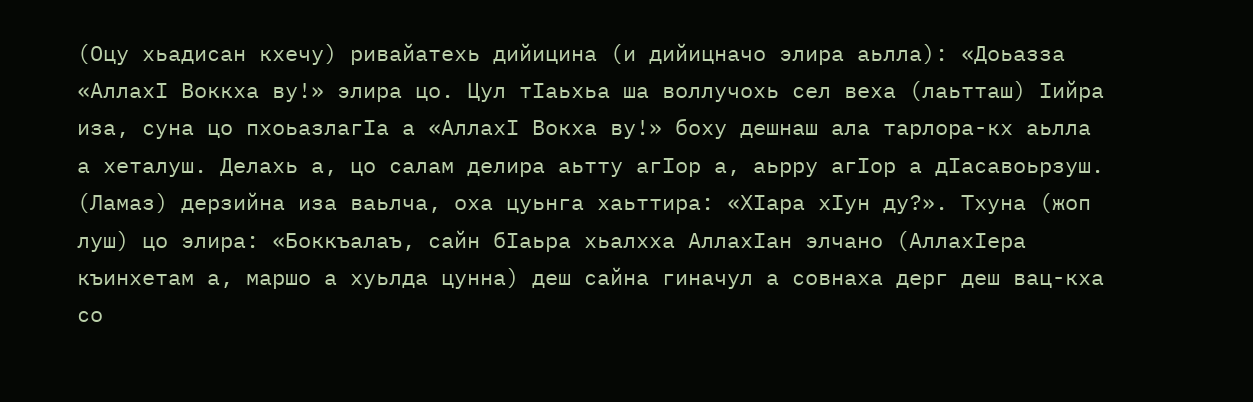(Оцу хьадисан кхечу) ривайатехь дийицина (и дийицначо элира аьлла): «Доьазза «АллахI Воккха ву!» элира цо. Цул тIаьхьа ша воллучохь сел веха (лаьтташ) Iийра иза, суна цо пхоьазлагIа а «АллахI Вокха ву!» боху дешнаш ала тарлора-кх аьлла а хеталуш. Делахь а, цо салам делира аьтту агIор а, аьрру агIор а дIасавоьрзуш. (Ламаз) дерзийна иза ваьлча, оха цуьнга хаьттира: «ХIара хIун ду?». Тхуна (жоп луш) цо элира: «Боккъалаъ, сайн бIаьра хьалхха АллахIан элчано (АллахIера къинхетам а, маршо а хуьлда цунна) деш сайна гиначул а совнаха дерг деш вац-кха со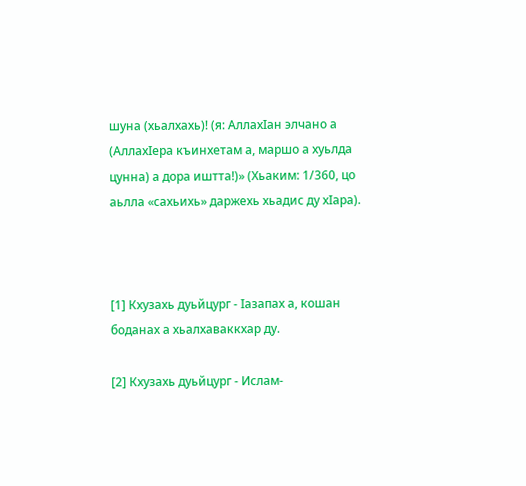шуна (хьалхахь)! (я: АллахIан элчано а (АллахIера къинхетам а, маршо а хуьлда цунна) а дора иштта!)» (Хьаким: 1/360, цо аьлла «сахьихь» даржехь хьадис ду хIара).



[1] Кхузахь дуьйцург - Iазапах а, кошан боданах а хьалхаваккхар ду.

[2] Кхузахь дуьйцург - Ислам-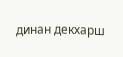динан декхарш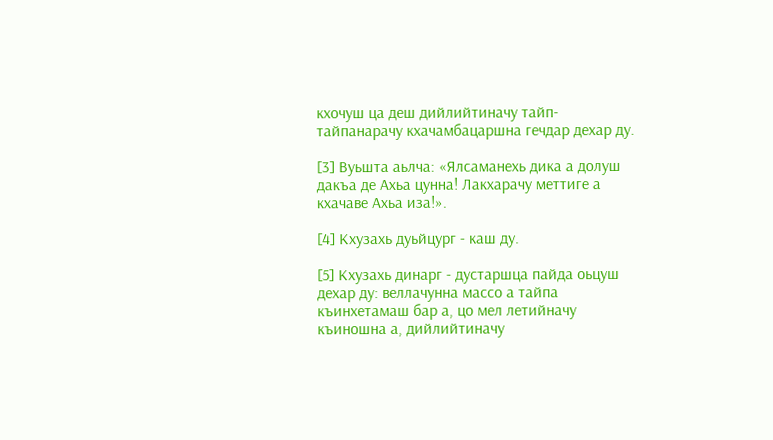кхочуш ца деш дийлийтиначу тайп-тайпанарачу кхачамбацаршна гечдар дехар ду.

[3] Вуьшта аьлча: «Ялсаманехь дика а долуш дакъа де Ахьа цунна! Лакхарачу меттиге а кхачаве Ахьа иза!».

[4] Кхузахь дуьйцург - каш ду.

[5] Кхузахь динарг - дустаршца пайда оьцуш дехар ду: веллачунна массо а тайпа къинхетамаш бар а, цо мел летийначу къиношна а, дийлийтиначу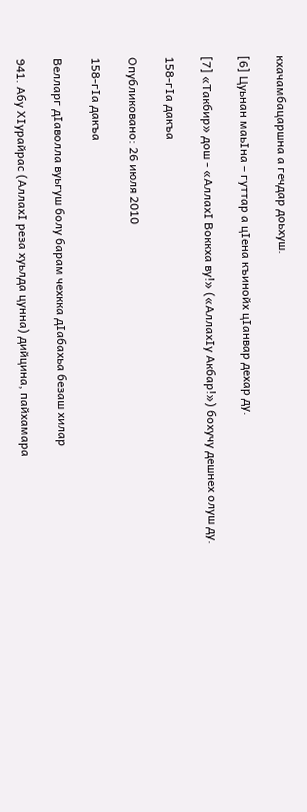кхачамбацаршна а гечдар доьхуш.

[6] Цуьнан маьIна – гуттар а цIена къинойх цIанвар дехар ду.

[7] «Такбир» дош - «АллахI Воккха ву!» («АллахIу Акбар!») бохучу дешнех олуш ду.

158-гIа дакъа

Опубликовано: 26 июля 2010

158-гIа дакъа

Велларг дIаволла вуьгуш болу барам чехкка дIабахьа безаш хилар

941. Абу ХIурайрас (АллахI реза хуьлда цунна) дийцина, пайхамара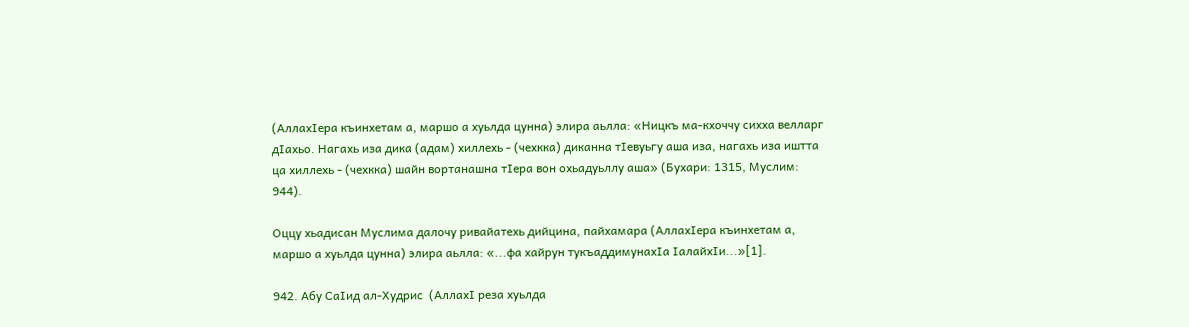(АллахIера къинхетам а, маршо а хуьлда цунна) элира аьлла: «Ницкъ ма-кхоччу сихха велларг дIахьо. Нагахь иза дика (адам) хиллехь - (чехкка) диканна тIевуьгу аша иза, нагахь иза иштта ца хиллехь - (чехкка) шайн вортанашна тIера вон охьадуьллу аша» (Бухари: 1315, Муслим: 944).

Оццу хьадисан Муслима далочу ривайатехь дийцина, пайхамара (АллахIера къинхетам а, маршо а хуьлда цунна) элира аьлла: «...фа хайрун тукъаддимунахIа IалайхIи...»[1].

942. Абу СаIид ал-Худрис  (АллахI реза хуьлда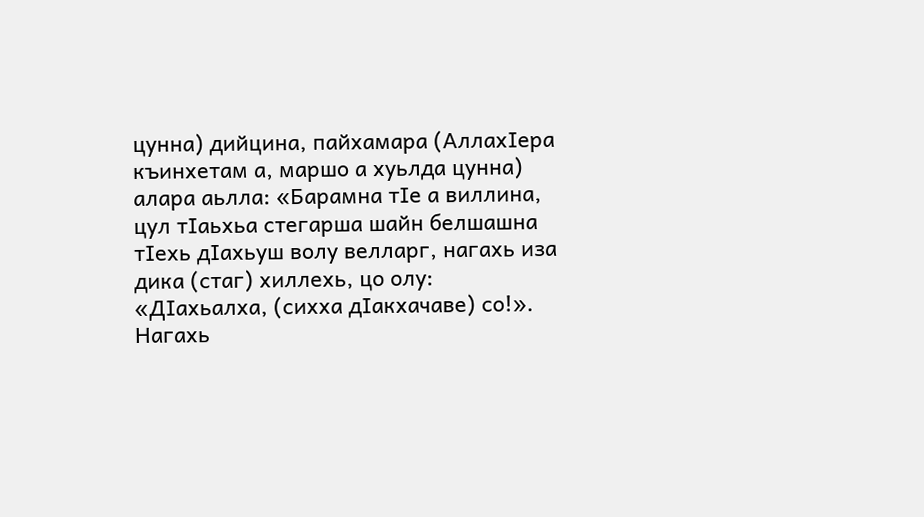цунна) дийцина, пайхамара (АллахIера къинхетам а, маршо а хуьлда цунна) алара аьлла: «Барамна тIе а виллина, цул тIаьхьа стегарша шайн белшашна тIехь дIахьуш волу велларг, нагахь иза дика (стаг) хиллехь, цо олу: «ДIахьалха, (сихха дIакхачаве) со!». Нагахь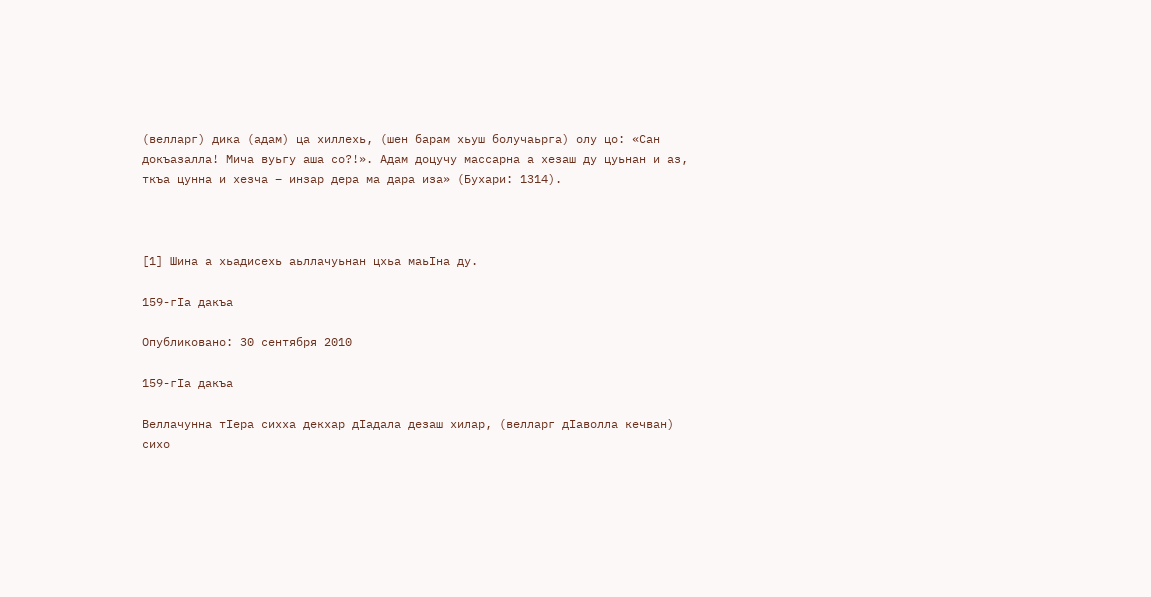(велларг) дика (адам) ца хиллехь, (шен барам хьуш болучаьрга) олу цо: «Сан докъазалла! Мича вуьгу аша со?!». Адам доцучу массарна а хезаш ду цуьнан и аз, ткъа цунна и хезча – инзар дера ма дара иза» (Бухари: 1314).



[1] Шина а хьадисехь аьллачуьнан цхьа маьIна ду.

159-гIа дакъа

Опубликовано: 30 сентября 2010

159-гIа дакъа

Веллачунна тIера сихха декхар дIадала дезаш хилар, (велларг дIаволла кечван) сихо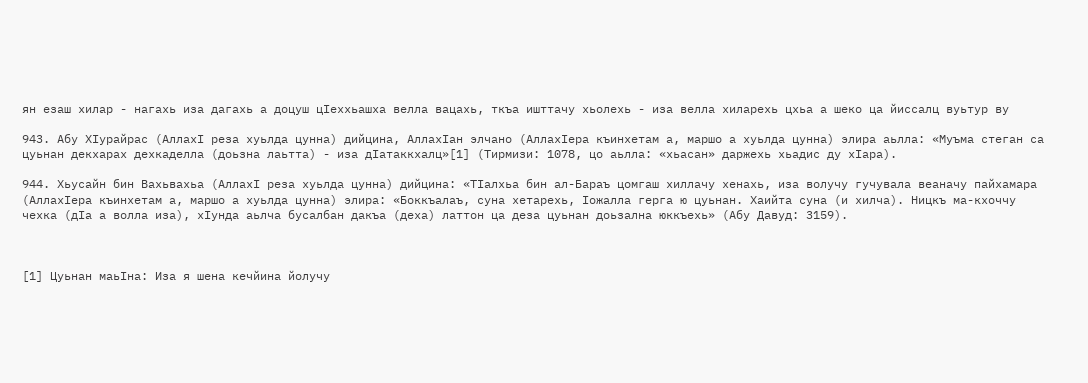ян езаш хилар - нагахь иза дагахь а доцуш цIеххьашха велла вацахь, ткъа ишттачу хьолехь - иза велла хиларехь цхьа а шеко ца йиссалц вуьтур ву

943. Абу ХIурайрас (АллахI реза хуьлда цунна) дийцина, АллахIан элчано (АллахIера къинхетам а, маршо а хуьлда цунна) элира аьлла: «Муъма стеган са цуьнан декхарах дехкаделла (доьзна лаьтта) - иза дIатаккхалц»[1] (Тирмизи: 1078, цо аьлла: «хьасан» даржехь хьадис ду хIара).

944. Хьусайн бин Вахьвахьа (АллахI реза хуьлда цунна) дийцина: «ТIалхьа бин ал-Бараъ цомгаш хиллачу хенахь, иза волучу гучувала веаначу пайхамара (АллахIера къинхетам а, маршо а хуьлда цунна) элира: «Боккъалаъ, суна хетарехь, Iожалла герга ю цуьнан. Хаийта суна (и хилча). Ницкъ ма-кхоччу чехка (дIа а волла иза), хIунда аьлча бусалбан дакъа (деха) латтон ца деза цуьнан доьзална юккъехь» (Абу Давуд: 3159).



[1] Цуьнан маьIна: Иза я шена кечйина йолучу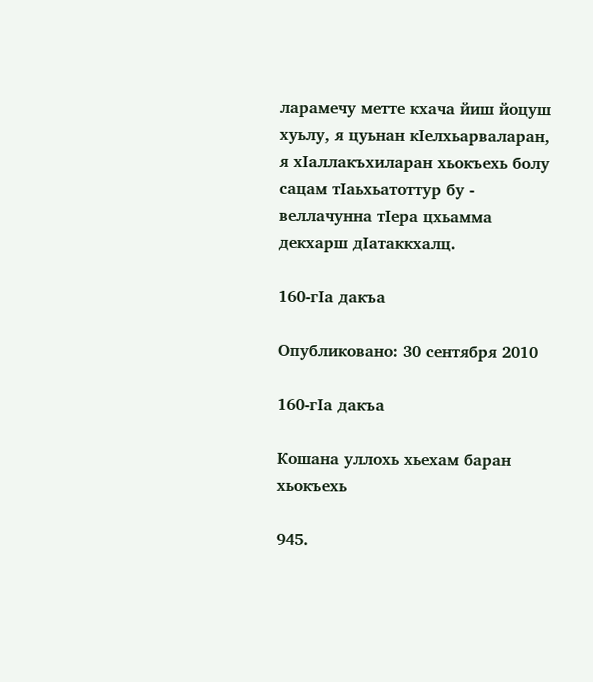ларамечу метте кхача йиш йоцуш хуьлу, я цуьнан кIелхьарваларан, я хIаллакъхиларан хьокъехь болу сацам тIаьхьатоттур бу - веллачунна тIера цхьамма декхарш дIатаккхалц.

160-гIа дакъа

Опубликовано: 30 сентября 2010

160-гIа дакъа

Кошана уллохь хьехам баран хьокъехь

945.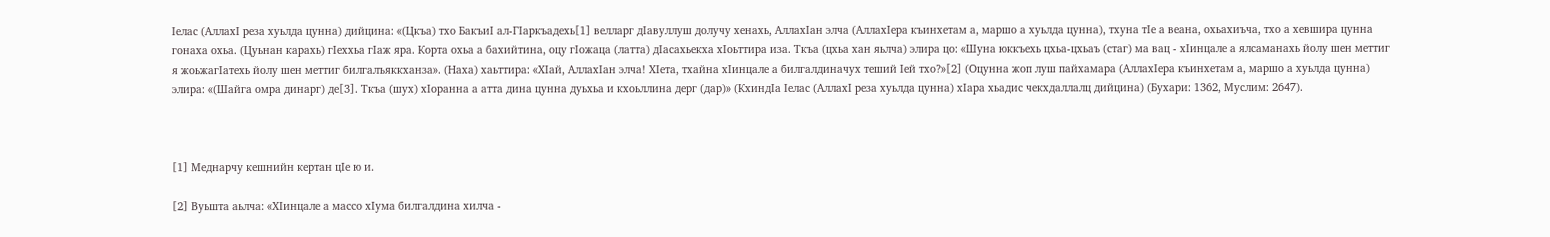Iелас (АллахI реза хуьлда цунна) дийцина: «(Цкъа) тхо БакъиI ал-ГIаркъадехь[1] велларг дIавуллуш долучу хенахь, АллахIан элча (АллахIера къинхетам а, маршо а хуьлда цунна), тхуна тIе а веана, охьахиъча, тхо а хевшира цунна гонаха охьа. (Цуьнан карахь) гIеххьа гIаж яра. Корта охьа а бахийтина, оцу гIожаца (латта) дIасахьекха хIоьттира иза. Ткъа (цхьа хан яьлча) элира цо: «Шуна юккъехь цхьа-цхьаъ (стаг) ма вац - хIинцале а ялсаманахь йолу шен меттиг я жоьжагIатехь йолу шен меттиг билгалъяккханза». (Наха) хаьттира: «ХIай, АллахIан элча! ХIета, тхайна хIинцале а билгалдиначух теший Iей тхо?»[2] (Оцунна жоп луш пайхамара (АллахIера къинхетам а, маршо а хуьлда цунна) элира: «(Шайга омра динарг) де[3]. Ткъа (шух) хIоранна а атта дина цунна дуьхьа и кхоьллина дерг (дар)» (КхиндIа Iелас (АллахI реза хуьлда цунна) хIара хьадис чекхдаллалц дийцина) (Бухари: 1362, Муслим: 2647).



[1] Меднарчу кешнийн кертан цIе ю и.

[2] Вуьшта аьлча: «ХIинцале а массо хIума билгалдина хилча -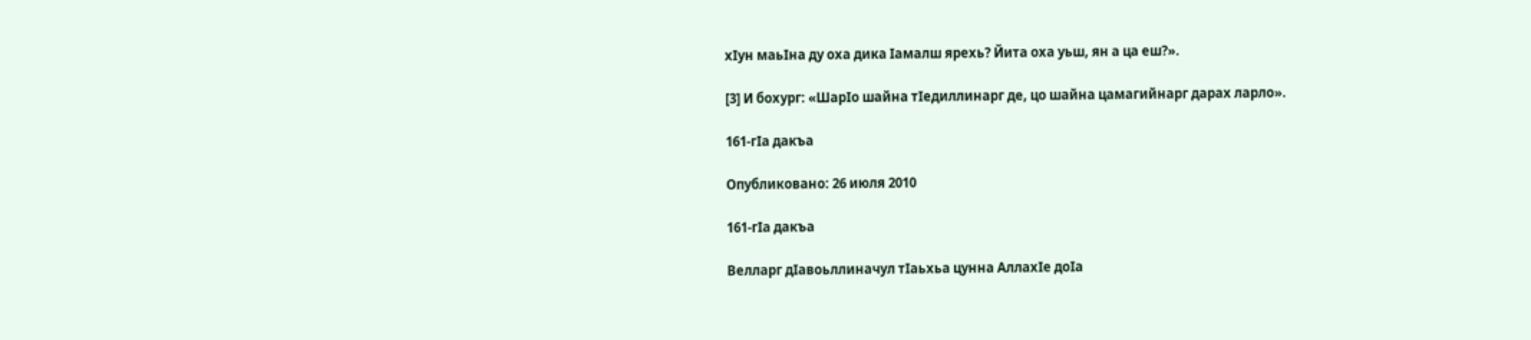хIун маьIна ду оха дика Iамалш ярехь? Йита оха уьш, ян а ца еш?».

[3] И бохург: «ШарIо шайна тIедиллинарг де, цо шайна цамагийнарг дарах ларло».

161-гIа дакъа

Опубликовано: 26 июля 2010

161-гIа дакъа

Велларг дIавоьллиначул тIаьхьа цунна АллахIе доIа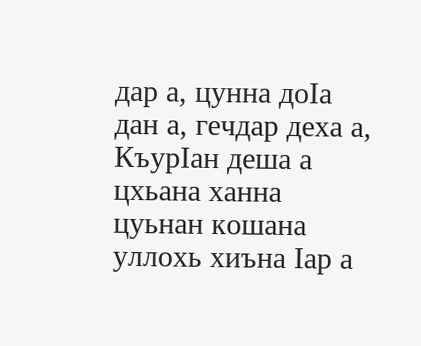дар а, цунна доIа дан а, гечдар деха а, КъурIан деша а цхьана ханна цуьнан кошана уллохь хиъна Iар а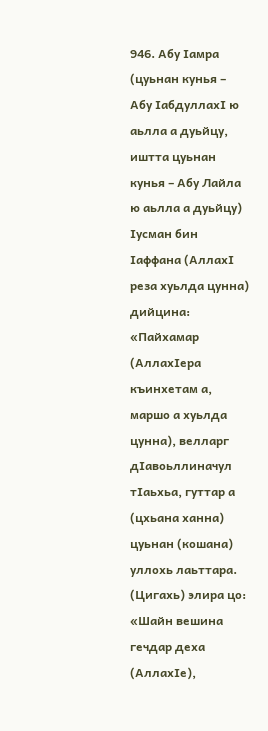946. Абу Iамра (цуьнан кунья – Абу IабдуллахI ю аьлла а дуьйцу, иштта цуьнан кунья – Абу Лайла ю аьлла а дуьйцу) Iусман бин Iаффана (АллахI реза хуьлда цунна) дийцина: «Пайхамар (АллахIера къинхетам а, маршо а хуьлда цунна), велларг дIавоьллиначул тIаьхьа, гуттар а (цхьана ханна) цуьнан (кошана) уллохь лаьттара. (Цигахь) элира цо: «Шайн вешина гечдар деха (АллахIе),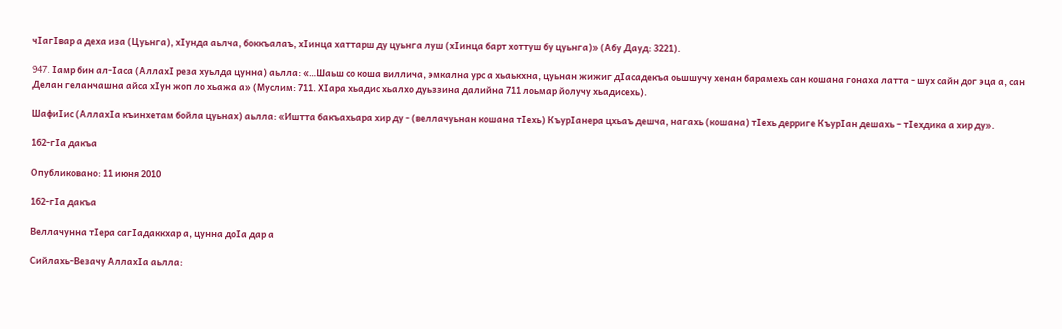чIагIвар а деха иза (Цуьнга), хIунда аьлча, боккъалаъ, хIинца хаттарш ду цуьнга луш (хIинца барт хоттуш бу цуьнга)» (Абу Дауд: 3221).

947. Iамр бин ал-Iаса (АллахI реза хуьлда цунна) аьлла: «…Шаьш со коша виллича, эмкална урс а хьаькхна, цуьнан жижиг дIасадекъа оьшшучу хенан барамехь сан кошана гонаха латта - шух сайн дог эца а, сан Делан геланчашна айса хIун жоп ло хьажа а» (Муслим: 711. ХIара хьадис хьалхо дуьззина далийна 711 лоьмар йолучу хьадисехь).

ШафиIис (АллахIа къинхетам бойла цуьнах) аьлла: «Иштта бакъахьара хир ду - (веллачуьнан кошана тIехь) КъурIанера цхьаъ дешча, нагахь (кошана) тIехь дерриге КъурIан дешахь – тIехдика а хир ду».

162-гIа дакъа

Опубликовано: 11 июня 2010

162-гIа дакъа

Веллачунна тIера сагIадаккхар а, цунна доIа дар а

Сийлахь-Везачу АллахIа аьлла: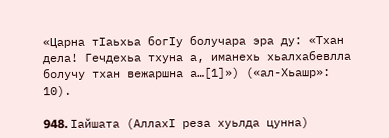«Царна тIаьхьа богIу болучара эра ду: «Тхан дела! Гечдехьа тхуна а, иманехь хьалхабевлла болучу тхан вежаршна а…[1]») («ал-Хьашр»: 10).

948. Iайшата (АллахI реза хуьлда цунна)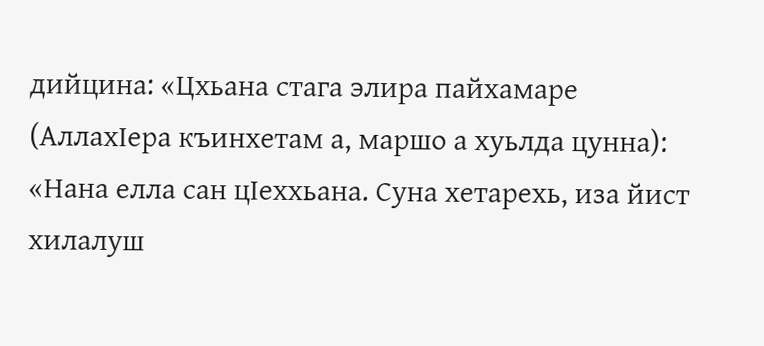дийцина: «Цхьана стага элира пайхамаре (АллахIера къинхетам а, маршо а хуьлда цунна): «Нана елла сан цIеххьана. Суна хетарехь, иза йист хилалуш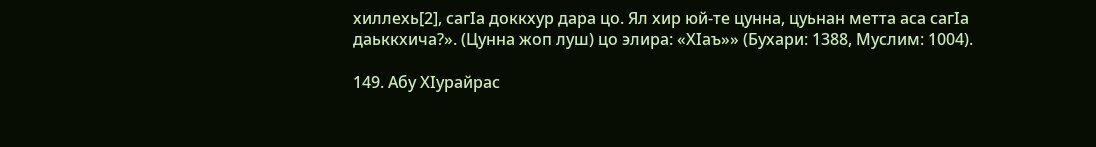хиллехь[2], сагIа доккхур дара цо. Ял хир юй-те цунна, цуьнан метта аса сагIа даьккхича?». (Цунна жоп луш) цо элира: «ХIаъ»» (Бухари: 1388, Муслим: 1004).

149. Абу ХIурайрас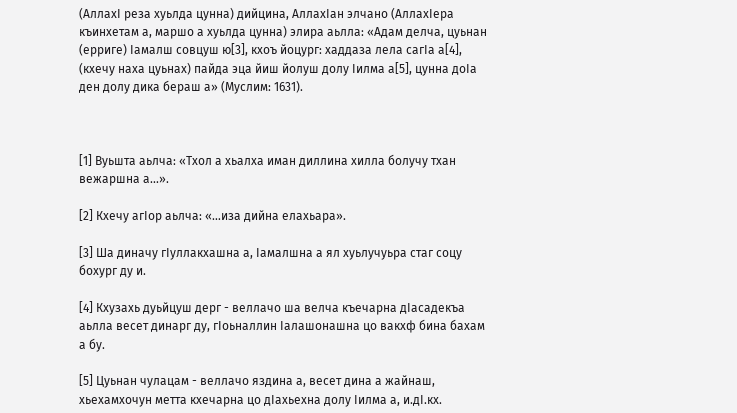(АллахI реза хуьлда цунна) дийцина, АллахIан элчано (АллахIера къинхетам а, маршо а хуьлда цунна) элира аьлла: «Адам делча, цуьнан (ерриге) Iамалш совцуш ю[3], кхоъ йоцург: хаддаза лела сагIа а[4], (кхечу наха цуьнах) пайда эца йиш йолуш долу Iилма а[5], цунна доIа ден долу дика бераш а» (Муслим: 1631).



[1] Вуьшта аьлча: «Тхол а хьалха иман диллина хилла болучу тхан вежаршна а...».

[2] Кхечу агIор аьлча: «…иза дийна елахьара».

[3] Ша диначу гIуллакхашна а, Iамалшна а ял хуьлучуьра стаг соцу бохург ду и.

[4] Кхузахь дуьйцуш дерг - веллачо ша велча къечарна дIасадекъа аьлла весет динарг ду, гIоьналлин Iалашонашна цо вакхф бина бахам а бу.

[5] Цуьнан чулацам - веллачо яздина а, весет дина а жайнаш, хьехамхочун метта кхечарна цо дIахьехна долу Iилма а, и.дI.кх.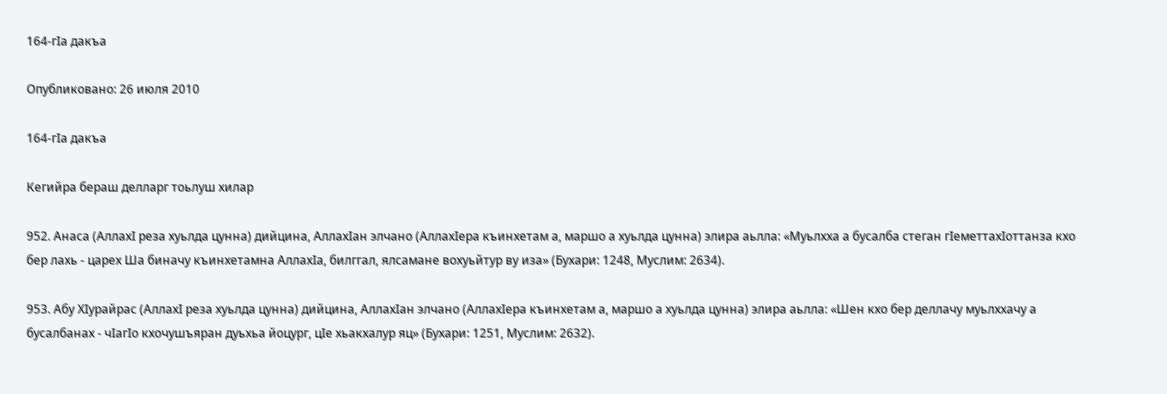164-гIа дакъа

Опубликовано: 26 июля 2010

164-гIа дакъа

Кегийра бераш делларг тоьлуш хилар

952. Анаса (АллахI реза хуьлда цунна) дийцина, АллахIан элчано (АллахIера къинхетам а, маршо а хуьлда цунна) элира аьлла: «Муьлхха а бусалба стеган гIеметтахIоттанза кхо бер лахь - царех Ша биначу къинхетамна АллахIа, билггал, ялсамане вохуьйтур ву иза» (Бухари: 1248, Муслим: 2634).

953. Абу ХIурайрас (АллахI реза хуьлда цунна) дийцина, АллахIан элчано (АллахIера къинхетам а, маршо а хуьлда цунна) элира аьлла: «Шен кхо бер деллачу муьлххачу а бусалбанах - чIагIо кхочушъяран дуьхьа йоцург, цIе хьакхалур яц» (Бухари: 1251, Муслим: 2632).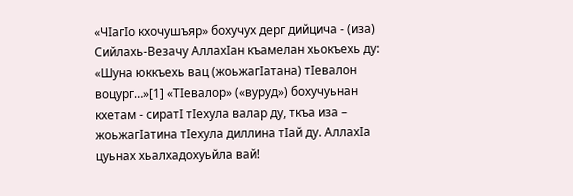«ЧIагIо кхочушъяр» бохучух дерг дийцича - (иза) Сийлахь-Везачу АллахIан къамелан хьокъехь ду: «Шуна юккъехь вац (жоьжагIатана) тIевалон воцург…»[1] «ТIевалор» («вуруд») бохучуьнан кхетам - сиратI тIехула валар ду, ткъа иза – жоьжагIатина тIехула диллина тIай ду. АллахIа цуьнах хьалхадохуьйла вай!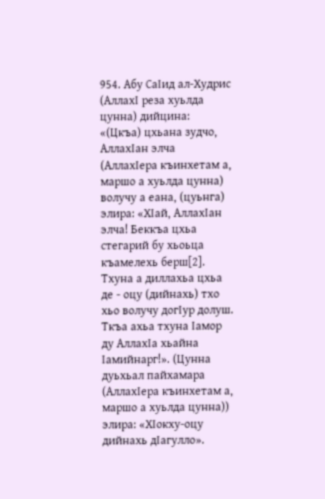954. Абу СаIид ал-Худрис (АллахI реза хуьлда цунна) дийцина: «(Цкъа) цхьана зудчо, АллахIан элча (АллахIера къинхетам а, маршо а хуьлда цунна) волучу а еана, (цуьнга) элира: «ХIай, АллахIан элча! Беккъа цхьа стегарий бу хьоьца къамелехь берш[2]. Тхуна а диллахьа цхьа де - оцу (дийнахь) тхо хьо волучу догIур долуш. Ткъа ахьа тхуна Iамор ду АллахIа хьайна Iамийнарг!». (Цунна дуьхьал пайхамара (АллахIера къинхетам а, маршо а хуьлда цунна)) элира: «ХIокху-оцу дийнахь дIагулло».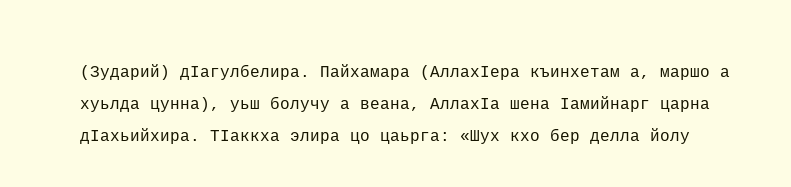(Зударий) дIагулбелира. Пайхамара (АллахIера къинхетам а, маршо а хуьлда цунна), уьш болучу а веана, АллахIа шена Iамийнарг царна дIахьийхира. ТIаккха элира цо цаьрга: «Шух кхо бер делла йолу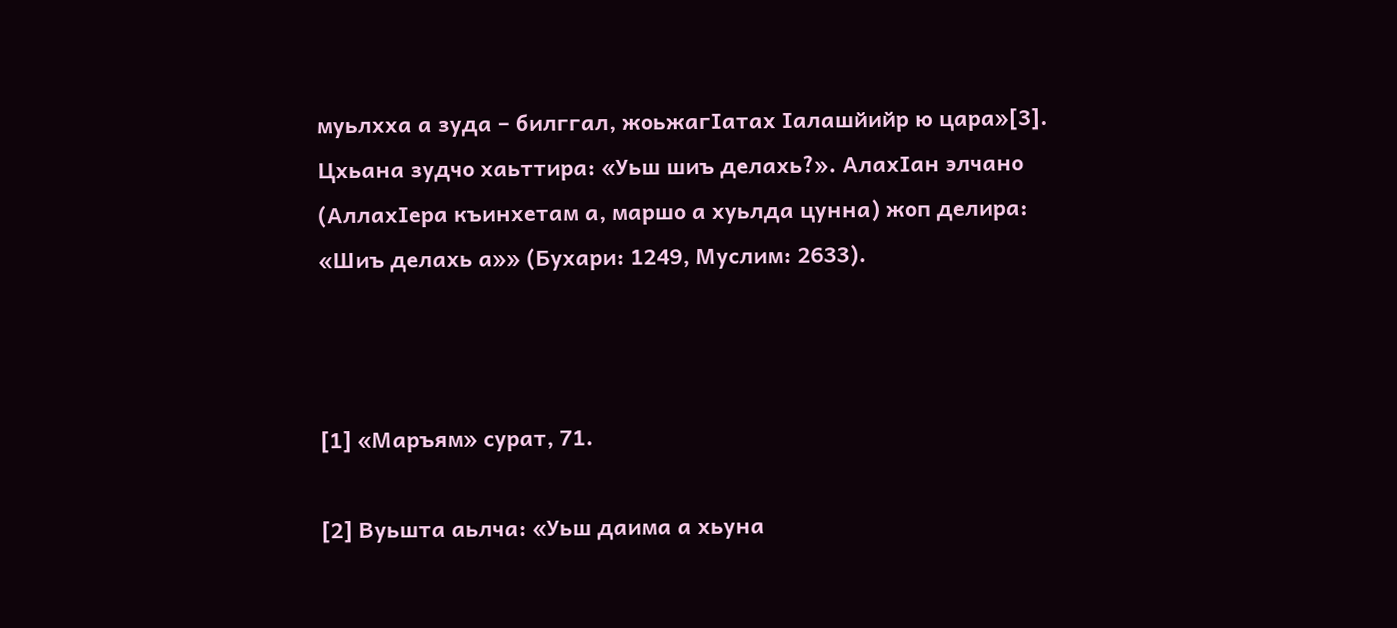муьлхха а зуда – билггал, жоьжагIатах Iалашйийр ю цара»[3]. Цхьана зудчо хаьттира: «Уьш шиъ делахь?». АлахIан элчано (АллахIера къинхетам а, маршо а хуьлда цунна) жоп делира: «Шиъ делахь а»» (Бухари: 1249, Муслим: 2633).



[1] «Маръям» сурат, 71.

[2] Вуьшта аьлча: «Уьш даима а хьуна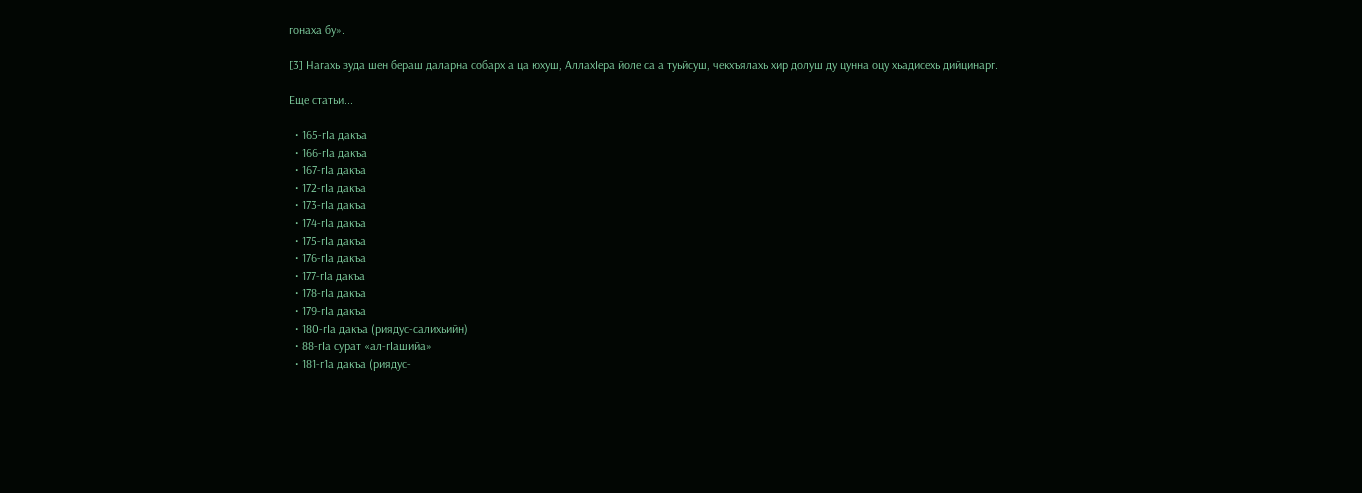гонаха бу».

[3] Нагахь зуда шен бераш даларна собарх а ца юхуш, АллахIера йоле са а туьйсуш, чекхъялахь хир долуш ду цунна оцу хьадисехь дийцинарг.

Еще статьи...

  • 165-гIа дакъа
  • 166-гIа дакъа
  • 167-гIа дакъа
  • 172-гIа дакъа
  • 173-гIа дакъа
  • 174-гIа дакъа
  • 175-гIа дакъа
  • 176-гIа дакъа
  • 177-гIа дакъа
  • 178-гIа дакъа
  • 179-гIа дакъа
  • 180-гIа дакъа (риядус-салихьийн)
  • 88-гIа сурат «ал-гIашийа»
  • 181-г1а дакъа (риядус-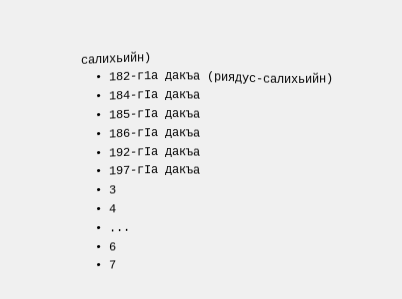салихьийн)
  • 182-г1а дакъа (риядус-салихьийн)
  • 184-гIа дакъа
  • 185-гIа дакъа
  • 186-гIа дакъа
  • 192-гIа дакъа
  • 197-гIа дакъа
  • 3
  • 4
  • ...
  • 6
  • 7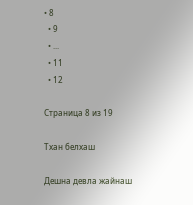• 8
  • 9
  • ...
  • 11
  • 12

Страница 8 из 19

Тхан белхаш

Дешна девла жайнаш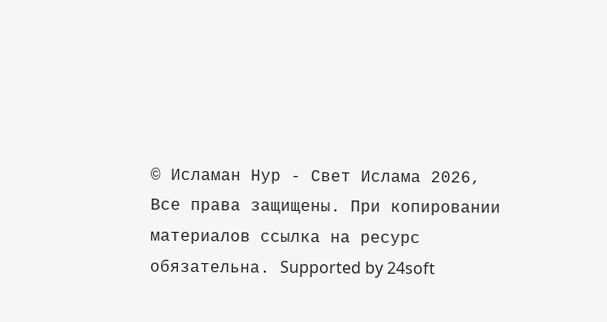© Исламан Нур - Свет Ислама 2026, Все права защищены. При копировании материалов ссылка на ресурс обязательна. Supported by 24soft